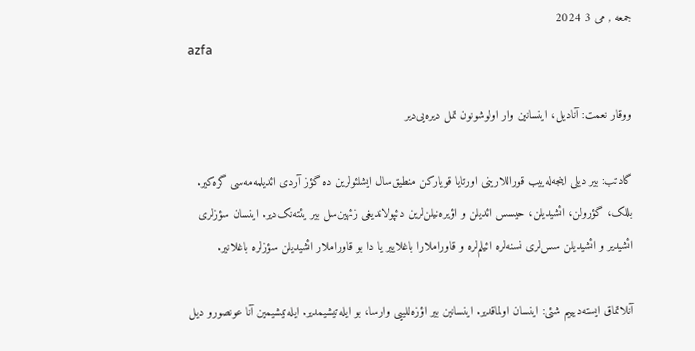جمعه , می 3 2024
azfa

ووقار نعمت: آناديل، اینسانين وار اولوشونون تمل ديره‌یی‌دير

گادتب: بیر دیلی اینجه‌له‌ییب قوراللارینی اورتایا قویارکن منطیق‌سال ایشلئولرین ده گؤز آردی ائدیلمه‌مه‌سی گره‌کیر. بللک، گؤرولن، ائشیدیلن، حیسس ائدیلن و اؤیره‌نیلن‌لرین دئپولاندیغی زئهین‌سل بیر یئته‌نک‌دیر. اینسان سؤزلری ائشیدیر و ائشیدیلن سس‌لری نسنه‌لره ائیلم‌لره و قاوراملارا باغلاییر یا دا بو قاوراملار ائشیدیلن سؤزلره باغلانیر.

آنلاتماق ايسته‌ديیيم شئی: اينسان اولماقدير. اينسانين بير اؤزه‌لليیی وارسا، بو ايله‌تيشيمدير. ايله‌تيشيمين آنا عونصورو ديل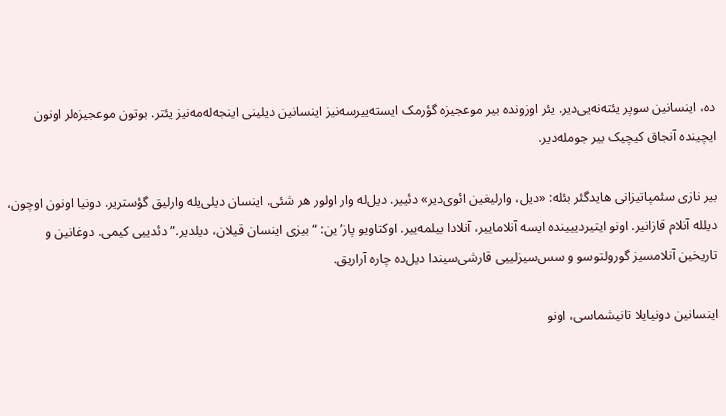ده، اينسانين سوپر يئته‌نه‌یی‌دير. يئر اوزونده بير موعجيزه گؤرمک ايسته‌ييرسه‌نيز اينسانين ديلينی اينجه‌له‌مه‌نيز یئتر. بوتون موعجيزه‌لر اونون ايچينده آنجاق کیچیک بير جومله‌دير.

بير نازی سئمپاتيزانی هايدگئر بئله: «ديل، وارليغين ائوی‌دير» دئيير. ديل‌له وار اولور هر شئی. اينسان ديلی‌يله وارليق گؤسترير. دونيا اونون اوچون، ديلله آنلام قازانير. اونو ايتيردییينده ايسه آنلاماییر، آنلادا بیلمه‌ییر. اوکتاويو پاز’ين: “بيزی اينسان قيلان، ديلدير.” دئدییی کیمی. دوغانين و تاريخين آنلامسيز گورولتوسو و سس‌سيزليیی قارشی‌سيندا ديل‌ده چاره آراريق.

اينسانين دونيايلا تانيشماسی، اونو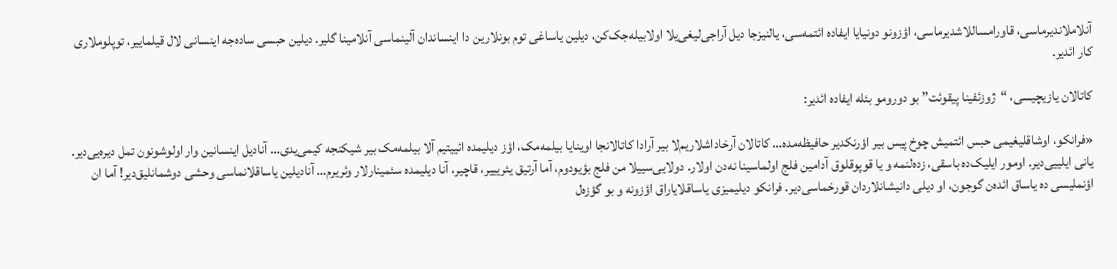آنلاملانديرماسی، قاورامساللاشديرماسی، اؤزونو دونيايا ايفاده ائتمه‌سی، يالنيزجا ديل آراجی‌لیغی‌یلا اولابيله‌جک‌کن، ديلين ياساغی توم بونلارين دا اينساندان آلينماسی آنلامينا گلير. ديلين حبسی ساده‌جه اينسانی لال قيلمايير، توپلوملاری کار ائدير.

کاتالان يازیچیسی، “ژوزئفينا پيقوئت” بو دورومو بئله ايفاده ائدير:

«فرانکو، اوشاقلیغیمی حبس ائتميش چوخ پیس بير اؤرنکدير حافيظه‌مده… کاتالان آرخاداشلاريم‌لا بير آرادا کاتالانجا اوينايا بیلمه‌مک، اؤز ديليمده ائیيتيم آلا بیلمه‌مک بير شیکنجه کيمی‌يدی… آناديل اینسانين وار اولوشونون تمل ديره‌یی‌دير. يانی ايلييی‌دير. اومور ايليک‌ده باسقی، زده‌لنمه و يا قوپوقلوق آدامین فلج اولماسينا نه‌دن اولار. دولايی‌سييلا من فلج بؤيودوم، آما آرتيق يئريییر، قاچیر، آنا ديليمده سئمينارلار وئريرم… آناديلين ياساقلانماسی وحشی دوشمانليق‌دير! آما ان اؤنمليسی ده یاساق ائده‌ن گوجون، او ديلی دانیشانلاردان قورخماسی‌دير. فرانکو ديليميزی ياساقلاياراق اؤزونه و بو گؤزه‌ل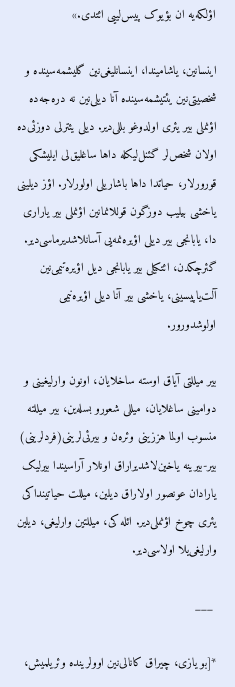اؤلکه‌يه ان بؤيوک پیس‌لییی ائتدی.»

اينسانين، ياشاميندا، اینسانليغی‌نين گليشمه‌سينده و شخصیتی‌نین یئتیشمه‌سینده آنا ديلی‌نین نه دره‌جه‌ده اؤنملی بير يئری اولدوغو بللی‌دیر. ديلی يئترلی دوزئی‌ده اولان شخص‌لر گئنل‌ليکله داها ساغليق‌لی ايليشکی قورورلار، حياتدا داها باشاريلی اولورلار. اؤز ديلينی یاخشی بيليب دوزگون قوللانمانين اؤنملی بير ياراری دا، يابانجی بير ديلی اؤیره‌نمه‌يی آسانلاشديرماسی‌دير. گئرچکدن، ائتکيلی بير يابانجی ديل اؤیره‌تيمی‌نين آلت‌ياپيسينی، یاخشی بير آنا ديلی اؤیره‌نیمی اولوشدورور.

بير ميللتی آیاق اوسته ساخلایان، اونون وارليغينی و دوامينی ساغلايان، ميللی شعورو بسله‌ين، بير ميللته منسوب اولما هززينی وئره‌ن و بيرئی‌لرينی(فردلرینی) بير-بيرينه ياخین‌لاشديراراق اونلار آراسيندا بيرليک يارادان عونصور اولاراق ديلين، ميللت حياتينداکی يئری چوخ اؤنملی‌دير. ائله کی، ميللتين وارليغی، ديلين وارليغی‌يلا اولاسی‌دیر.

 ___

*[بو یازی، چیراق کانالی‌نین اوولرینده وئریلمیش،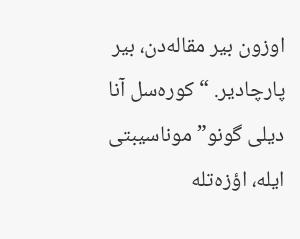اوزون بیر مقاله‌دن، بیر پارچادیر. “کوره‌سل آنا دیلی گونو” موناسیبتی ایله، اؤزه‌تله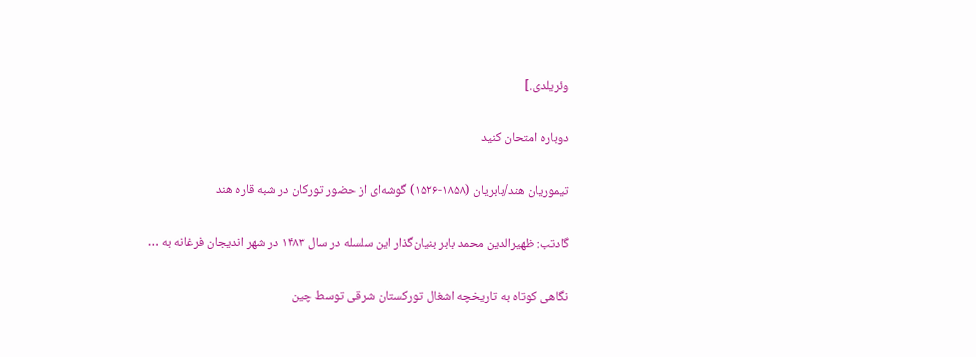وئریلدی.]

دوباره امتحان کنید

تیموریان هند/بابریان (۱۸۵۸-۱۵۲۶) گوشه‌ای از حضور تورکان در شبه قاره هند

گادتب: ظهیرالدین محمد بابر بنیان‌گذار این سلسله در سال ۱۴۸۳ در شهر اندیجان فرغانه به …

نگاهی کوتاه به تاریخچه اشغال تورکستان شرقی توسط چین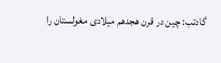گادتب: چین در قرن هجدهم میلادی مغولستان را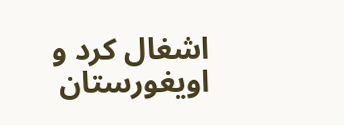اشغال کرد و اویغورستان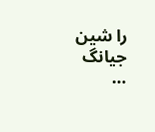را شین جیانگ …